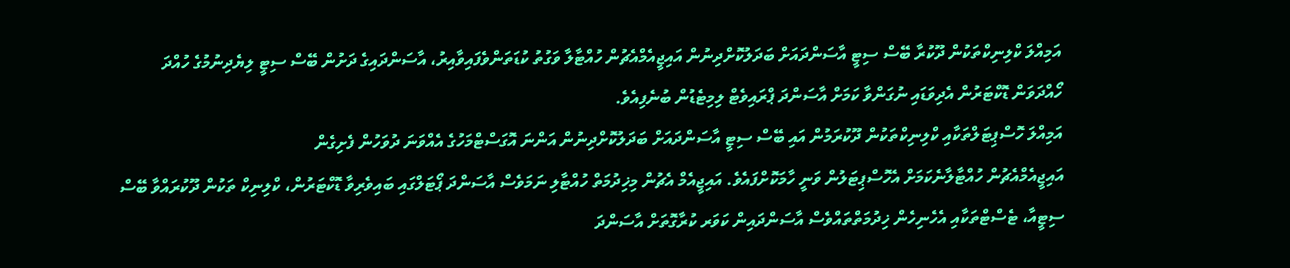އަމިއްލަ ކްލިނިކްތަކުން ދޫކުރާ ބޭސް ސިޓީ އާސަންދައަށް ބަދަލުކޮށްދިނުން އައިޖީއެމްއެޗުން ހުއްޓާލާ ވަގުތު ކުޑަތަންވެފައިވާއިރު، އާސަންދައިގެ ދަށުން ބޭސް ސިޓީ ލިޔެދިނުމުގެ ހުއްދަ ހޯއްދަވަން ޑޮކްޓަރުން އެދިވަޑައި ނުގަންވާ ކަމަށް އާސަންދަ ޕްރައިވެޓް ލިމިޓެޑުން ބުނެފިއެވެ.
އަމިއްލަ ހޮސްޕިޓަލްތަކާއި ކްލިނިކްތަކުން ދޫކުރަމުން އައި ބޭސް ސިޓީ އާސަންދައަށް ބަދަލުކޮށްދިނުން އަންނަ އޮގަސްޓްމަހުގެ އެއްވަނަ ދުވަހުން ފެށިގެން
އައިޖީއެމްއެޗުން ހުއްޓާލާނެކަމަށް އެހޮސްޕިޓަލުން ވަނީ ހާމަކޮށްފައެވެ. އައިޖީއެމް އެޗުން މިޚިދުމަތް ހުއްޓާލި ނަމަވެސް އާސަންދަ ޕޯޓަލްގައި ބައިވެރިވާ ޑޮކްޓަރުން، ކްލިނިކް ތަކުން ދޫކުރައްވާ ބޭސް ސިޓީއާ، ޓެސްޓްތަކާއި އެހެނިހެން ޚިދުމަތްތައްވެސް އާސަންދައިން ކަވަރ ކުރާގޮތަށް އާސަންދަ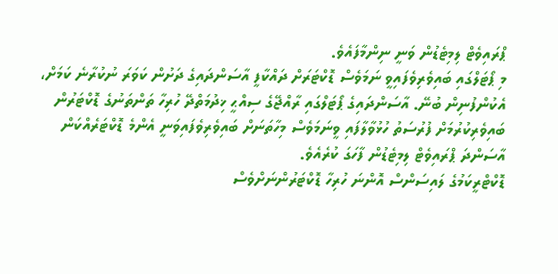ޕްރައިވެޓް ލިމިޓެޑުން ވަނީ ނިންމާފައެވެ.
މި ޕޯޓަލްގައި ބައިވެރިވެފައިވީ ނަމަވެސް ޑޮކްޓަރަށް ދައްކާފީ އާސަންދައިގެ ދަށުން ކަވަރަ ނުކުރާނެ ކަމަށް، އެކުންފުނިން ބުނޭ. އާސަންދައިގެ ޕޯޓަލްގައި ރާއްޖޭގެ ސިއްޙީ ޚިދުމަތްދޭ ހުރިހާ ތަންތަނުގެ ޑޮކްޓަރުން ބައިވެރިކުރުމަށް ފުރުސަތު ހުޅުވާލާފައި ވީނަމަވެސް މިހާތަނަށް ބައިވެރިވެފައިވަނީ އެންމެ ޑޮކްޓަރެއްކަން އާސަންދަ ޕްރައިވެޓް ލިމިޓެޑުން ފާހަގަ ކުރެއެވެ.
ޑޮކްޓްރީކަމުގެ ލައިސަންސް އޮންނަ ހުރިހާ ޑޮކްޓަރުންނަށްވެސް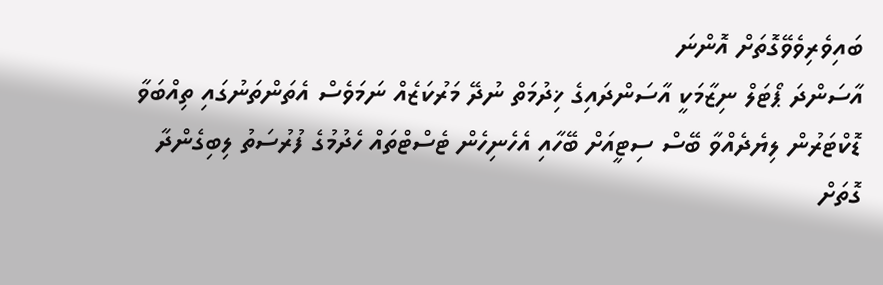ބައިވެރިވެވޭގޮތަށް އޮންނަ
އާސަންދަ ޕޯޓަލް ނިޒާމަކީ އާސަންދައިގެ ޚިދުމަތް ނުދޭ މަރުކަޒެއް ނަމަވެސް އެތަންތަނުގައި ތިއްބަވާ ޑޮކްޓަރުން ލިޔެދެއްވާ ބޭސް ސިޓީއަށް ބޭހާއި އެހެނިހެން ޓެސްޓްތައް ހެދުމުގެ ފުރުސަތު ލިބިގެންދާ ގޮތަށް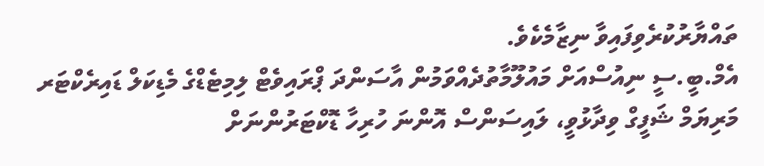ތައްޔާރުކުރެވިފައިވާ ނިޒާމެކެވެ.
އެމް.ބީ.ސީ ނިއުސްއަށް މައުލޫމާތުދެއްވަމުން އާސަންދަ ޕްރައިވެޓް ލިމިޓެޑްގެ މެޑިކަލް ޑައިރެކްޓަރ މަރިޔަމް ޝަފީގް ވިދާޅުވީ، ލައިސަންސް އޮންނަ ހުރިހާ ޑޮކްޓަރުންނަށް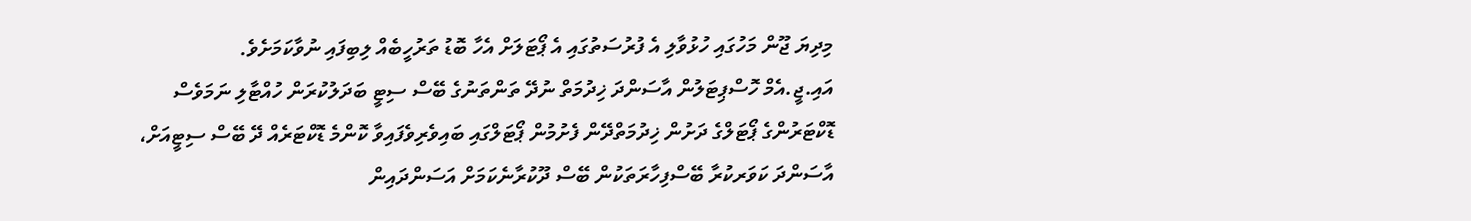މިދިޔަ ޖޫން މަހުގައި ހުޅުވާލި އެ ފުރުސަތުގައި އެ ޕޯޓަލަށް އެހާ ބޮޑު ތަރުހީބެއް ލިބިފައި ނުވާކަމަށެވެ.
އައި.ޖީ.އެމް ހޮސްޕިޓަލުން އާސަންދަ ޚިދުމަތް ނުދޭ ތަންތަނުގެ ބޭސް ސިޓީ ބަދަލުކުރަން ހުއްޓާލި ނަމަވެސް ޑޮކްޓަރުންގެ ޕޯޓަލްގެ ދަށުން ޚިދުމަތްދޭން ފެށުމުން ޕޯޓަލްގައި ބައިވެރިވެފައިވާ ކޮންމެ ޑޮކްޓަރެއް ދޭ ބޭސް ސިޓީއަށް، އާސަންދަ ކަވަރކުރާ ބޭސްފިހާރަތަކުން ބޭސް ދޫކުރާނެކަމަށް އަސަންދައިން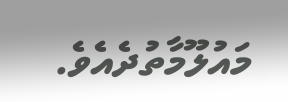މައުލޫމާތުދެއެވެ.